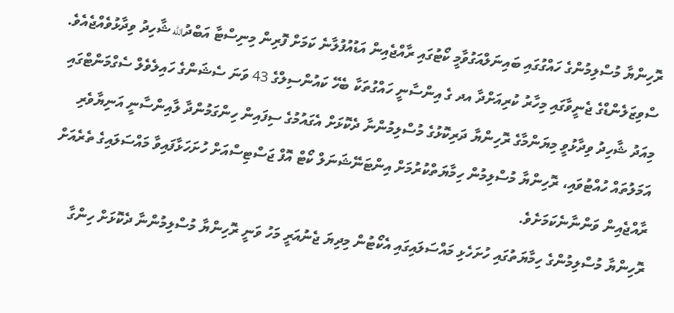ރޮހިންޔާ މުސްލިމުންގެ ހައްގުގައި ބައިނަލްއަގުވާމީ ކޯޓުގައި ރާއްޖެއިން އަޑުއުފުލާނެ ކަމަށް ފޮރިން މިނިސްޓާ އަބްދުالله ޝާހިދު ވިދާޅުވެއްޖެއެވެ.
ސްވިޒަލެންޑްގެ ޖެނީވާގައި މިހާރު ކުރިއަށްދާ އދ ގެ އިންސާނީ ހައްގުތަކާ ބެހޭ ކައުންސިލްގެ 43 ވަނަ ސެޝަންގެ ހައިލެވެލް ސެގްމަންޓްގައި މިއަދު ޝާހިދު ވިދާޅުވީ މިޔަންމާގެ ރޮހިންޔާ ދަރިކޮޅުގެ މުސްލިމުންނާ ދެކޮޅަށް އެގައުމުގެ ސިފައިން ހިންގަމުންދާ ލާއިންސާނީ އަނިޔާވެރި އަމަލުތައް ހުއްޓުވައި، ރޮހިންޔާ މުސްލިމުން ހިމާޔަތްކުރުމަށް އިންޓަނޭޝަނަލް ކޯޓް އޮފް ޖަސްޓިސްއަށް ހުށަހަޅާފައިވާ މައްސަލައިގެ ތެރެއަށް ރާއްޖެއިން ވަންނާނެކަމަށެވެ.
ރޮހިންޔާ މުސްލިމުންގެ ހިމާޔަތުގައި ހުށަހެޅި މައްސަލައިގައި އެކޯޓުން މިދިޔަ ޖެނުއަރީ މަހު ވަނީ ރޮހިންޔާ މުސްލިމުންނާ ދެކޮޅަށް ހިންގާ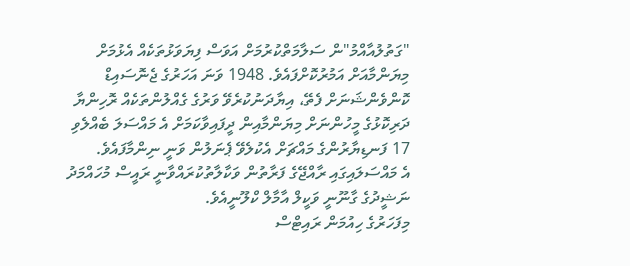"ގަތުލުއާއްމު"ން ސަލާމަތްކުރުމަށް އަވަސް ފިޔަވަޅުތަކެއް އެޅުމަށް މިޔަންމާއަށް އަމުރުކޮށްފައެވެ. 1948 ވަނަ އަހަރުގެ ޖެނޮސައިޑް ކޮންވެންޝަނަށް ފެތޭ، އިޔާދަނުކުރެވޭ ވަރުގެ ގެއްލުންތަކެއް ރޮހިންޔާ ދަރިކޮޅުގެ މީހުންނަށް މިޔަންމާއިން ދީފައިވާކަމަށް އެ މައްސަލަ ބެއްލެވި 17 ފަނޑިޔާރުންގެ މައްޗަށް އެކުލެވޭ ޕެނަލުން ވަނީ ނިންމާފައެވެ.
އެ މައްސަލައިގައި ރާއްޖޭގެ ފަރާތުން ވަކާލާތުކުރައްވާނީ ރައީސް މުހައްމަދު ނަޝީދުގެ ގާނޫނީ ވަކީލް އާމާލް ކްލޫނީއެވެ.
މިފަހަރުގެ ހިއުމަން ރައިޓްސް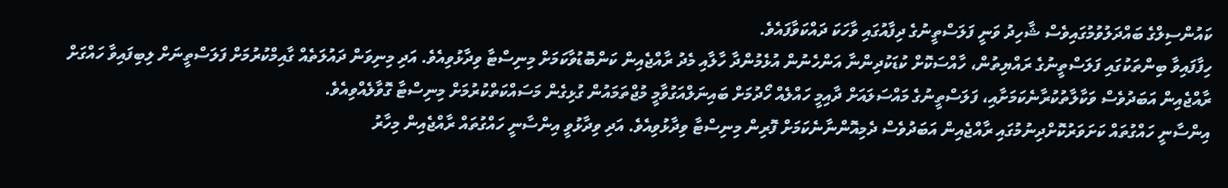ކައުންސިލްގެ ބައްދަލުވުމުގައިވެސް ޝާހިދު ވަނީ ފަލަސްތީނުގެ ދިފާއުގައި ވާހަކަ ދައްކަވާފައެވެ.
ހިފާފައިވާ ބިންތަކުގައި ފަލަސްތީނުގެ ރައްޔިތުން، ހާއްސަކޮށް ކުޑަކުދިންނާ އަންހެނުން އުޅެމުންދާ ހާލާއި މެދު ރާއްޖެއިން ކަންބޮޑުވާކަމަށް މިނިސްޓާ ވިދާޅުވިއެވެ. އަދި މިނިވަން ދައުލަތެއް ގާއިމްކުރުމަށް ފަލަސްތީނަށް ލިބިފައިވާ ހައްގަށް ރާއްޖެއިން އަބަދުވެސް ވަކާލާތުކުރާނެކަމަށާއި، ފަލަސްތީނުގެ މައްސަލައަށް ދާއިމީ ހައްލެއް ހޯދުމަށް ބައިނަލްއަގުވާމީ މުޖްތަމައުން ގުޅިގެން މަސައްކަތްކުރުމަށް މިނިސްޓާ ގޮވާލެއްވިއެވެ.
އިންސާނީ ހައްގުތައް ކަށަވަރުކޮށްދިނުމުގައި ރާއްޖެއިން އަބަދުވެސް ދެމިއޮންނާނެކަމަށް ފޮރިން މިނިސްޓާ ވިދާޅުވިއެވެ. އަދި ވިދާޅުވީ އިންސާނީ ހައްގުތައް ރާއްޖެއިން މިހާރު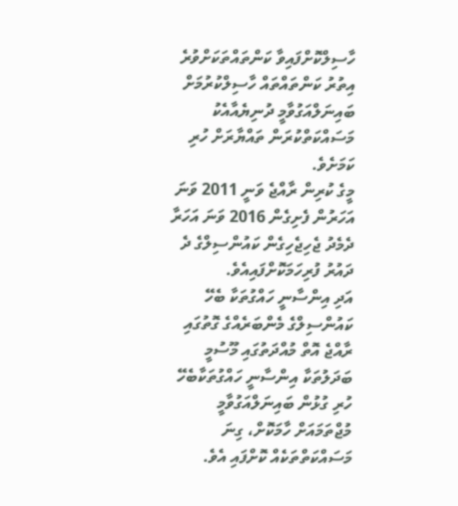ހާސިލްކޮށްފައިވާ ކަންތައްތަކަށްވުރެ އިތުރު ކަންތައްތައް ހާސިލްކުރުމަށް ބައިނަލްއަގުވާމީ ދުނިޔެއާއެކު މަސައްކަތްކުރަން ތައްޔާރަށް ހުރި ކަމަށެވެ.
މީގެ ކުރިން ރާއްޖެ ވަނީ 2011 ވަނަ އަހަރުން ފެށިގެން 2016 ވަނަ އަހަރާ ދެމެދު ޖެހިޖެހިގެން ކައުންސިލްގެ ދެ ދައުރު ފުރިހަމަކޮށްފައިއެވެ.
އަދި އިންސާނީ ހައްގުތަކާ ބެހޭ ކައުންސިލްގެ މެންބަރެއްގެ ގޮތުގައި ރާއްޖެ އޮތް މުއްދަތުގައި މޫސުމީ ބަދަލުތަކާ އިންސާނީ ހައްގުތަކާބެހޭ ހުރި ގުޅުން ބައިނަލްއަގުވާމީ މުޖްތަމައަށް ހާމަކޮށް، ގިނަ މަސައްކަތްތަކެއް ކޮށްފައި އެވެ.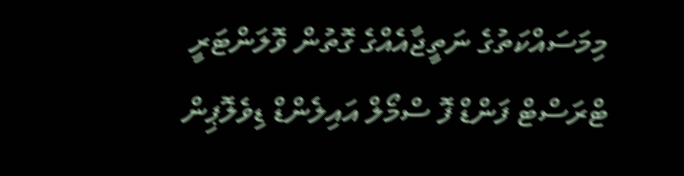މިމަސައްކަތުގެ ނަތީޖާއެއްގެ ގޮތުން ވޮލަންޓަރީ ޓްރަސްޓް ފަންޑް ފޮ ސްމޯލް އައިލެންޑް ޑިވެލޮޕިން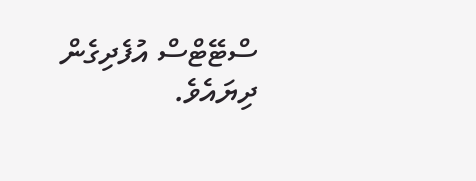ސްޓޭޓްސް އުފެދިގެން ދިޔައެވެ.